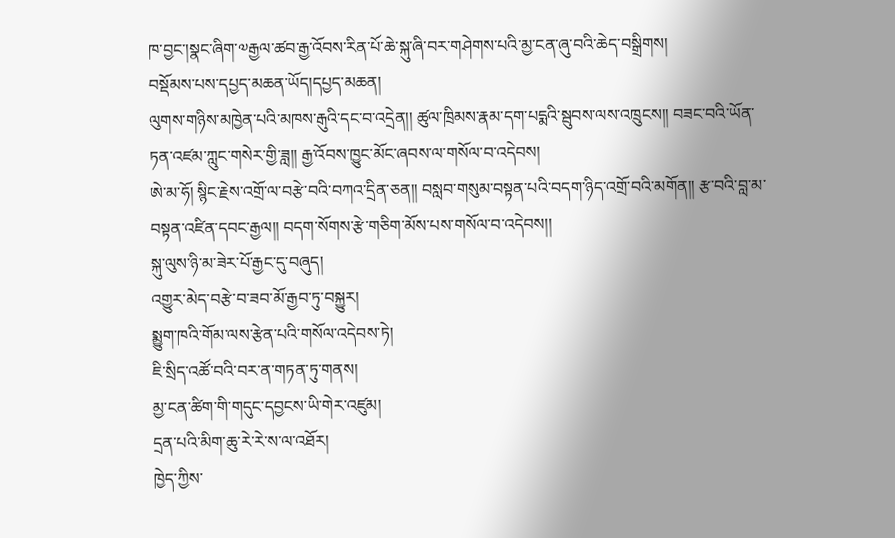ཁ་བྱང་།སྣང་ཞིག་༧རྒྱལ་ཚབ་རྒྱ་འོབས་རིན་པོ་ཆེ་སྐུ་ཞི་བར་གཤེགས་པའི་མྱ་ངན་ཞུ་བའི་ཆེད་བསྒྲིགས།
བསྡོམས་པས་དཔྱད་མཆན་ཡོད།དཔྱད་མཆན།
ལུགས་གཉིས་མཁྱེན་པའི་མཁས་རྒུའི་དང་བ་འདྲེན།། ཚུལ་ཁྲིམས་རྣམ་དག་པདྨའི་སྦུབས་ལས་འཁྲུངས།། བཟང་བའི་ཡོན་ཏན་འཛམ་ཀླུང་གསེར་གྱི་ཟླ།། རྒྱ་འོབས་ཁྱུང་མོང་ཞབས་ལ་གསོལ་བ་འདེབས།
ཨེ་མ་ཧོ། སྙིང་རྗེས་འགྲོ་ལ་བརྩེ་བའི་བཀའ་དྲིན་ཅན།། བསླབ་གསུམ་བསྟན་པའི་བདག་ཉིད་འགྲོ་བའི་མགོན།། རྩ་བའི་བླ་མ་བསྟན་འཛིན་དབང་རྒྱལ།། བདག་སོགས་རྩེ་གཅིག་མོས་པས་གསོལ་བ་འདེབས།།
སྐུ་ལུས་ཉི་མ་ཟེར་པོ་རྒྱང་དུ་བཞུད།
འགྱུར་མེད་བརྩེ་བ་ཟབ་མོ་རྒྱབ་ཏུ་བསྐྱུར།
སྨྱུག་ཁའི་གོམ་ལས་རྩེན་པའི་གསོལ་འདེབས་ཏེ།
ཇི་སྲིད་འཚོ་བའི་བར་ན་གཏན་ཏུ་གནས།
མྱ་ངན་ཚིག་གི་གདུང་དབྱངས་ཡི་གེར་འཛུམ།
དྲན་པའི་མིག་ཆུ་རེ་རེ་ས་ལ་འཐོར།
ཁྱེད་ཀྱིས་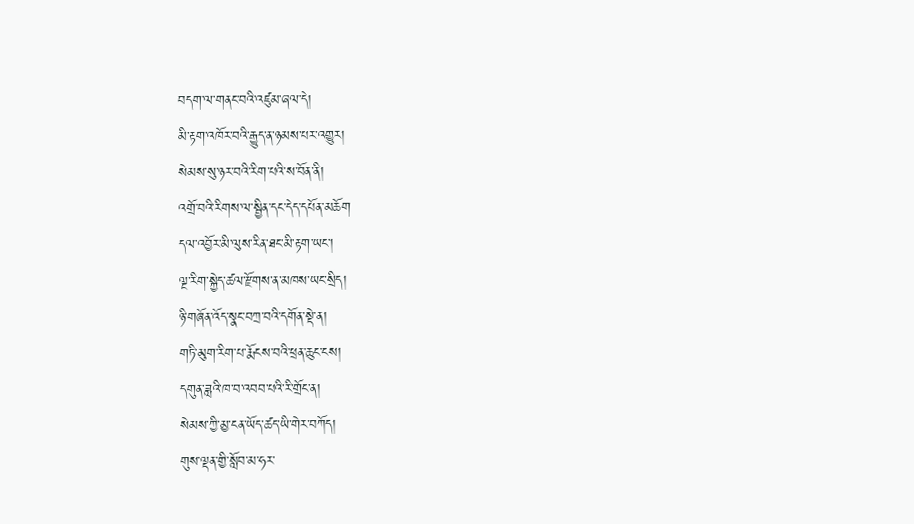བདག་ལ་གནང་བའི་འཛུམ་ཞལ་དེ།
མི་རྟག་འཁོར་བའི་རྒྱུད་ན་ཉམས་པར་འགྱུར།
སེམས་སུ་ཉར་བའི་རིག་པའི་ས་བོན་ནི།
འགྲོ་བའི་རིགས་ལ་སྦྱིན་དང་དེད་དཔོན་མཆོག
དལ་འབྱོར་མི་ལུས་རིན་ཐང་མི་རྟག་ཡང་།
ལྔ་རིག་སྐྱེད་ཚལ་རྫོགས་ན་མཁས་ཡང་སྲིད།
ཉི་གཞོན་འོད་སྣང་བཀྲ་བའི་དགོན་སྡེ་ན།
གཏི་མུག་རིག་པ་རྨོངས་བའི་ཕྲན་ཆུང་ངས།
དགུན་ཟླའི་ཁ་བ་འབབ་པའི་རི་གྲོང་ན།
སེམས་ཀྱི་མྱ་ངན་ཡོད་ཚད་ཡི་གེར་བཀོད།
གུས་ལྡན་གྱི་སློབ་མ་ཧར་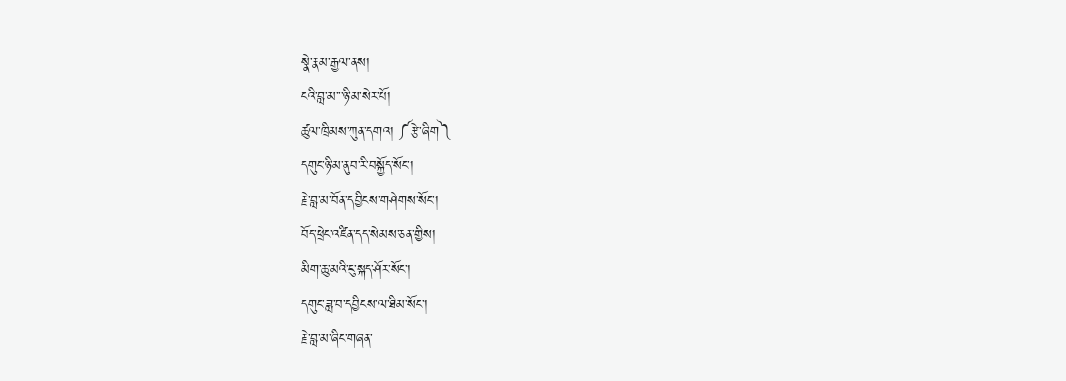སྣེ་རྣམ་རྒྱལ་ནས།
ངའི་བླ་མ་་་ཉི་མ་སེར་པོ།
ཚུལ་ཁྲིམས་ཀུན་དགའ། ༼རྩེ་ཞིག༽
དགུང་ཉི་མ་ནུབ་རི་བསྐྱོད་སོང་།
རྗེ་བླ་མ་བོན་དབྱིངས་གཤེགས་སོང་།
བོད་ཕྲེང་འཛིན་དད་སེམས་ཅན་གྱིས།
མིག་ཆུ་མའི་ངུ་སྐད་ཤོར་སོང་།
དགུང་ཟླ་བ་དབྱིངས་ལ་ཐིམ་སོང་།
རྗེ་བླ་མ་ཞིང་གཞན་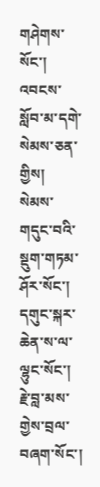གཤེགས་སོང་།
འབངས་སློབ་མ་དགེ་སེམས་ཅན་གྱིས།
སེམས་གདུང་བའི་སྡུག་གཏམ་ཤོར་སོང་།
དགུང་སྐར་ཆེན་ས་ལ་ལྷུང་སོང་།
རྗེ་བླ་མས་གྱེས་བྲལ་བཞག་སོང་།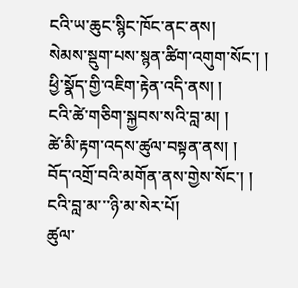ངའི་ཡ་ཆུང་སྙིང་ཁོང་ནང་ནས།
སེམས་སྡུག་པས་སྙན་ཚིག་འགུག་སོང་། །
ཕྱི་སྣོད་གྱི་འཇིག་རྟེན་འདི་ནས། །
ངའི་ཚེ་གཅིག་སྐྱབས་སའི་བླ་མ། །
ཚེ་མི་རྟག་འདས་ཚུལ་བསྟན་ནས། །
བོད་འགྲོ་བའི་མགོན་ནས་གྱེས་སོང་། །
ངའི་བླ་མ་་་ཉི་མ་སེར་པོ།
ཚུལ་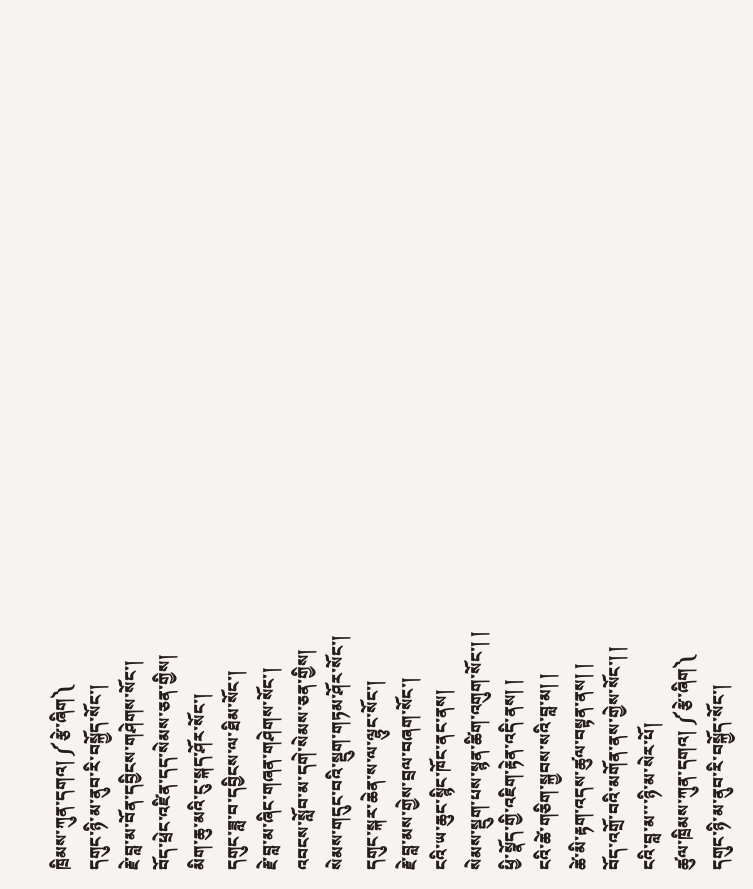ཁྲིམས་ཀུན་དགའ། ༼རྩེ་ཞིག༽
དགུང་ཉི་མ་ནུབ་རི་བསྐྱོད་སོང་།
རྗེ་བླ་མ་བོན་དབྱིངས་གཤེགས་སོང་།
བོད་ཕྲེང་འཛིན་དད་སེམས་ཅན་གྱིས།
མིག་ཆུ་མའི་ངུ་སྐད་ཤོར་སོང་།
དགུང་ཟླ་བ་དབྱིངས་ལ་ཐིམ་སོང་།
རྗེ་བླ་མ་ཞིང་གཞན་གཤེགས་སོང་།
འབངས་སློབ་མ་དགེ་སེམས་ཅན་གྱིས།
སེམས་གདུང་བའི་སྡུག་གཏམ་ཤོར་སོང་།
དགུང་སྐར་ཆེན་ས་ལ་ལྷུང་སོང་།
རྗེ་བླ་མས་གྱེས་བྲལ་བཞག་སོང་།
ངའི་ཡ་ཆུང་སྙིང་ཁོང་ནང་ནས།
སེམས་སྡུག་པས་སྙན་ཚིག་འགུག་སོང་། །
ཕྱི་སྣོད་གྱི་འཇིག་རྟེན་འདི་ནས། །
ངའི་ཚེ་གཅིག་སྐྱབས་སའི་བླ་མ། །
ཚེ་མི་རྟག་འདས་ཚུལ་བསྟན་ནས། །
བོད་འགྲོ་བའི་མགོན་ནས་གྱེས་སོང་། །
ངའི་བླ་མ་་་ཉི་མ་སེར་པོ།
ཚུལ་ཁྲིམས་ཀུན་དགའ། ༼རྩེ་ཞིག༽
དགུང་ཉི་མ་ནུབ་རི་བསྐྱོད་སོང་།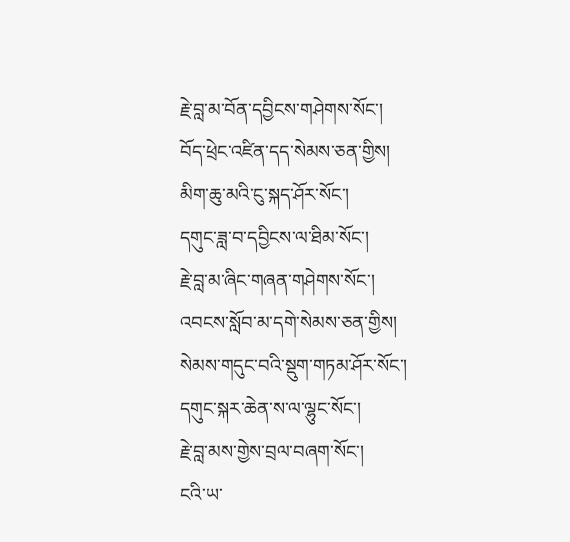རྗེ་བླ་མ་བོན་དབྱིངས་གཤེགས་སོང་།
བོད་ཕྲེང་འཛིན་དད་སེམས་ཅན་གྱིས།
མིག་ཆུ་མའི་ངུ་སྐད་ཤོར་སོང་།
དགུང་ཟླ་བ་དབྱིངས་ལ་ཐིམ་སོང་།
རྗེ་བླ་མ་ཞིང་གཞན་གཤེགས་སོང་།
འབངས་སློབ་མ་དགེ་སེམས་ཅན་གྱིས།
སེམས་གདུང་བའི་སྡུག་གཏམ་ཤོར་སོང་།
དགུང་སྐར་ཆེན་ས་ལ་ལྷུང་སོང་།
རྗེ་བླ་མས་གྱེས་བྲལ་བཞག་སོང་།
ངའི་ཡ་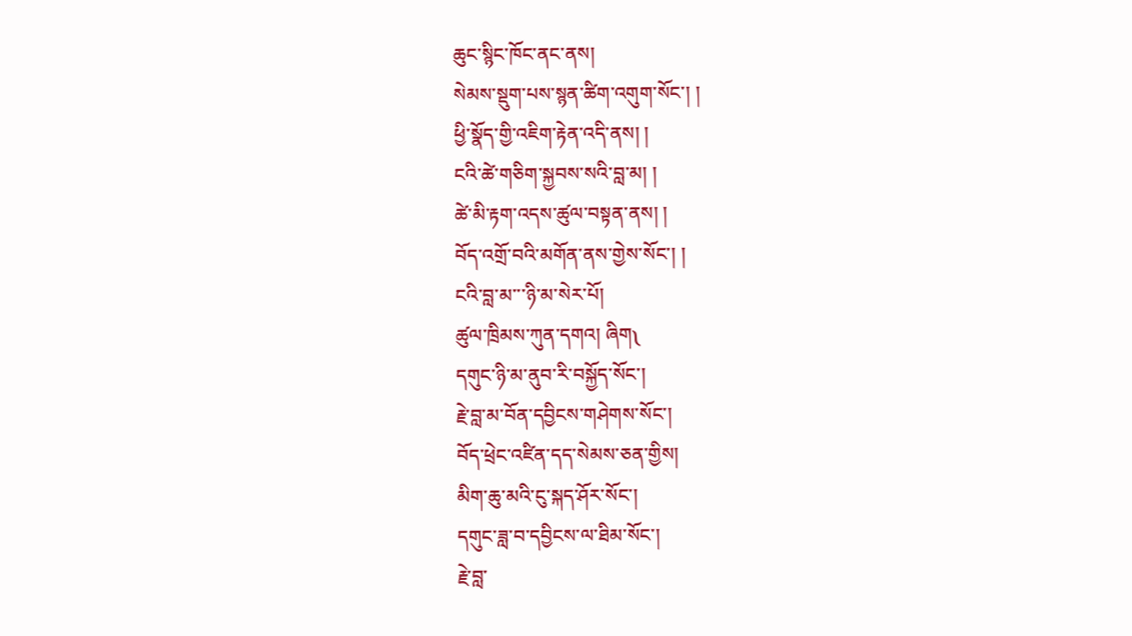ཆུང་སྙིང་ཁོང་ནང་ནས།
སེམས་སྡུག་པས་སྙན་ཚིག་འགུག་སོང་། །
ཕྱི་སྣོད་གྱི་འཇིག་རྟེན་འདི་ནས། །
ངའི་ཚེ་གཅིག་སྐྱབས་སའི་བླ་མ། །
ཚེ་མི་རྟག་འདས་ཚུལ་བསྟན་ནས། །
བོད་འགྲོ་བའི་མགོན་ནས་གྱེས་སོང་། །
ངའི་བླ་མ་་་ཉི་མ་སེར་པོ།
ཚུལ་ཁྲིམས་ཀུན་དགའ། ཞིག༾
དགུང་ཉི་མ་ནུབ་རི་བསྐྱོད་སོང་།
རྗེ་བླ་མ་བོན་དབྱིངས་གཤེགས་སོང་།
བོད་ཕྲེང་འཛིན་དད་སེམས་ཅན་གྱིས།
མིག་ཆུ་མའི་ངུ་སྐད་ཤོར་སོང་།
དགུང་ཟླ་བ་དབྱིངས་ལ་ཐིམ་སོང་།
རྗེ་བླ་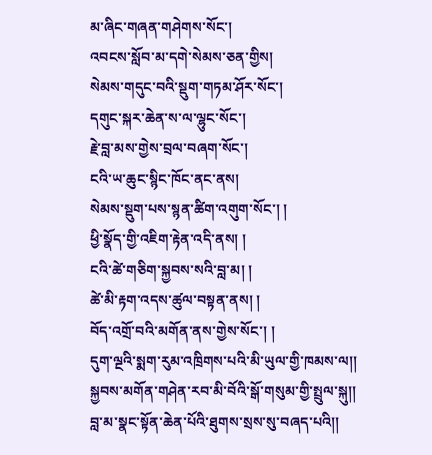མ་ཞིང་གཞན་གཤེགས་སོང་།
འབངས་སློབ་མ་དགེ་སེམས་ཅན་གྱིས།
སེམས་གདུང་བའི་སྡུག་གཏམ་ཤོར་སོང་།
དགུང་སྐར་ཆེན་ས་ལ་ལྷུང་སོང་།
རྗེ་བླ་མས་གྱེས་བྲལ་བཞག་སོང་།
ངའི་ཡ་ཆུང་སྙིང་ཁོང་ནང་ནས།
སེམས་སྡུག་པས་སྙན་ཚིག་འགུག་སོང་། །
ཕྱི་སྣོད་གྱི་འཇིག་རྟེན་འདི་ནས། །
ངའི་ཚེ་གཅིག་སྐྱབས་སའི་བླ་མ། །
ཚེ་མི་རྟག་འདས་ཚུལ་བསྟན་ནས། །
བོད་འགྲོ་བའི་མགོན་ནས་གྱེས་སོང་། །
དུག་ལྔའི་སྨག་རུམ་འཁྲིགས་པའི་མི་ཡུལ་གྱི་ཁམས་ལ།།
སྐྱབས་མགོན་གཤེན་རབ་མི་བོའི་སྒོ་གསུམ་གྱི་སྤྲུལ་སྐུ།།
བླ་མ་སྣང་སྟོན་ཆེན་པོའི་ཐུགས་སྲས་སུ་བཞད་པའི།།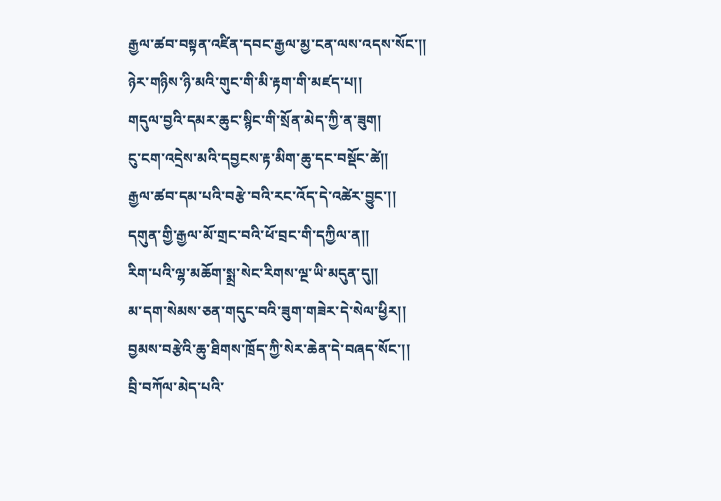རྒྱལ་ཚབ་བསྟན་འཛིན་དབང་རྒྱལ་མྱ་ངན་ལས་འདས་སོང་།།
ཉེར་གཉིས་ཉི་མའི་གུང་གི་མི་རྟག་གི་མཛད་པ།།
གདུལ་བྱའི་དམར་ཆུང་སྙིང་གི་སྲོན་མེད་ཀྱི་ན་ཟུག།
ངུ་ངག་འདྲེས་མའི་དབྱངས་རྟ་མིག་ཆུ་དང་བསྡོང་ཚེ།།
རྒྱལ་ཚབ་དམ་པའི་བརྩེ་བའི་རང་འོད་དེ་འཚེར་བྱུང་།།
དགུན་གྱི་རྒྱལ་མོ་གྲང་བའི་ཕོ་བྲང་གི་དཀྱིལ་ན།།
རིག་པའི་ལྷ་མཆོག་སྨྲ་སེང་རིགས་ལྔ་ཡི་མདུན་དུ།།
མ་དག་སེམས་ཅན་གདུང་བའི་ཟུག་གཟེར་དེ་སེལ་ཕྱིར།།
བྱམས་བརྩེའི་ཆུ་ཐིགས་ཁྲོད་ཀྱི་སེར་ཆེན་དེ་བཞད་སོང་།།
བྲི་བཀོལ་མེད་པའི་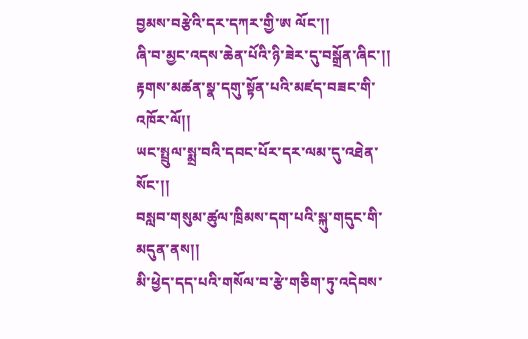བྱམས་བརྩེའི་དར་དཀར་གྱི་ཨ ལོང་།།
ཞི་བ་མྱང་འདས་ཆེན་པོའི་ཉི་ཟེར་དུ་བསྒྲོན་ཞིང་།།
རྟགས་མཚན་སྣ་དགུ་སྟོན་པའི་མཛད་བཟང་གི་འཁོར་ལོ།།
ཡང་སྤྲུལ་སྨྲ་བའི་དབང་པོར་དར་ལམ་དུ་འཐེན་སོང་།།
བསླབ་གསུམ་ཚུལ་ཁྲིམས་དག་པའི་སྐུ་གདུང་གི་མདུན་ནས།།
མི་ཕྱེད་དད་པའི་གསོལ་བ་རྩེ་གཅིག་ཏུ་འདེབས་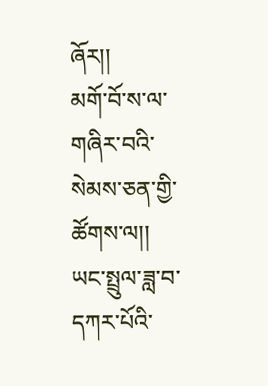ཞོར།།
མགོ་བོ་ས་ལ་གཞིར་བའི་སེམས་ཅན་གྱི་ཚོགས་ལ།།
ཡང་སྤྲུལ་ཟླ་བ་དཀར་པོའི་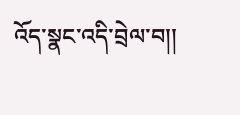འོད་སྣང་འདི་བྲེལ་བ།།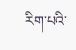རིག་པའི་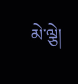མེ་ལྕེ།